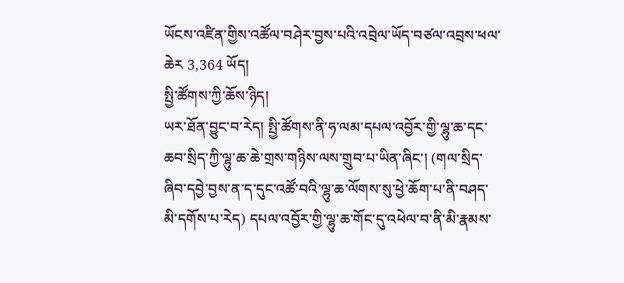ཡོངས་འཛིན་གྱིས་འཚོལ་བཤེར་བྱས་པའི་འབྲེལ་ཡོད་བཙལ་འབྲས་ཕལ་ཆེར 3,364 ཡོད།
སྤྱི་ཚོགས་ཀྱི་ཆོས་ཉིད།
ཡར་ཐོན་བྱུང་བ་རེད། སྤྱི་ཚོགས་ནི་ཧ་ལམ་དཔལ་འབྱོར་གྱི་ལྷུ་ཆ་དང་ཆབ་སྲིད་ཀྱི་ལྷུ་ཆ་ཆེ་གྲས་གཉིས་ལས་གྲུབ་པ་ཡིན་ཞིང་། (གལ་སྲིད་ཞིབ་དབྱེ་བྱས་ན་ད་དུང་འཚོ་བའི་ལྷུ་ཆ་ལོགས་སུ་ཕྱེ་ཆོག་པ་ནི་བཤད་མི་དགོས་པ་རེད) དཔལ་འབྱོར་གྱི་ལྷུ་ཆ་གོང་དུ་འཕེལ་བ་ནི་མི་རྣམས་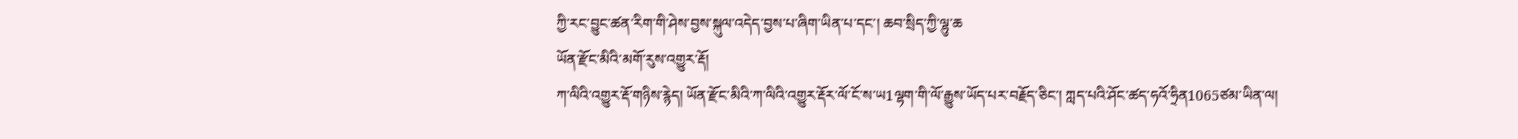ཀྱི་རང་བྱུང་ཚན་རིག་གི་ཤེས་བྱས་སྐུལ་འདེད་བྱས་པ་ཞིག་ཡིན་པ་དང་། ཆབ་སྲིད་ཀྱི་ལྷུ་ཆ
ཡོན་རྫོང་མིའི་མགོ་རུས་འགྱུར་རྡོ།
ཀ་ལིའི་འགྱུར་རྡོ་གཉིས་རྙེད། ཡོན་རྫོང་མིའི་ཀ་ལིའི་འགྱུར་རྡོར་ལོ་ངོ་ས་ཡ1ལྷག་གི་ལོ་རྒྱུས་ཡོད་པར་བརྗོད་ཅིང་། ཀླད་པའི་ཤོང་ཚད་ཧའོ་ཧྲིན1065ཙམ་ཡིན་ལ།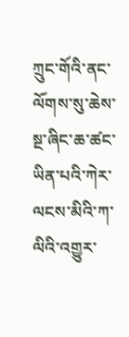ཀྲུང་གོའི་ནང་ལོགས་སུ་ཆེས་སྔ་ཞིང་ཆ་ཚང་ཡིན་པའི་ཀེར་ལངས་མིའི་ཀ་ལིའི་འགྱུར་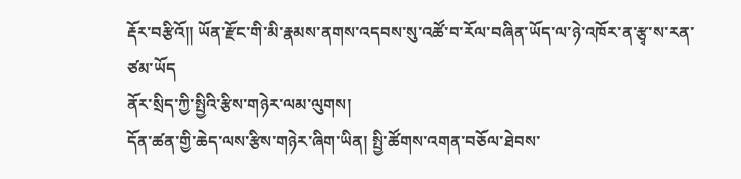རྡོར་བརྩིའོ།། ཡོན་རྫོང་གི་མི་རྣམས་ནགས་འདབས་སུ་འཚོ་བ་རོལ་བཞིན་ཡོད་ལ་ཉེ་འཁོར་ན་རྩྭ་ས་རན་ཙམ་ཡོད
ནོར་སྲིད་ཀྱི་སྤྱིའི་རྩིས་གཉེར་ལམ་ལུགས།
དོན་ཚན་གྱི་ཆེད་ལས་རྩིས་གཉེར་ཞིག་ཡིན། སྤྱི་ཚོགས་འགན་བཅོལ་ཐེབས་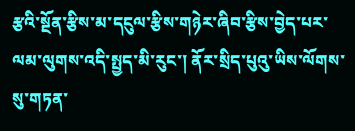རྩའི་སྔོན་རྩིས་མ་དངུལ་རྩིས་གཉེར་ཞིབ་རྩིས་བྱེད་པར་ལམ་ལུགས་འདི་སྤྱད་མི་རུང་། ནོར་སྲིད་པུའུ་ཡིས་ལོགས་སུ་གཏན་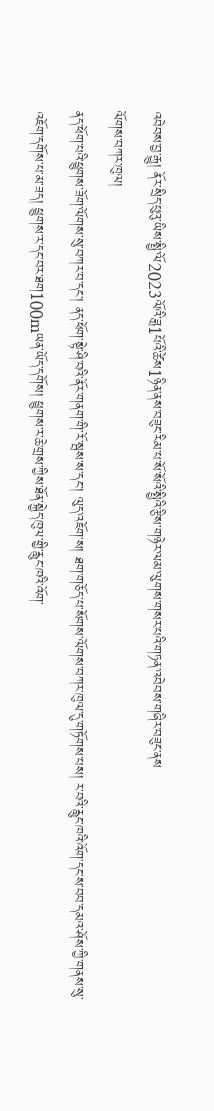འབེབས་བྱ་རྒྱུ། ནོར་སྲིད་པུའུ་ཡིས་སྤྱི་ལོ2023ལོའི་ཟླ1པོའི་ཚེས1ཉིན་ནས་བཟུང་རིམ་པ་སོ་སོའི་སྤྱིའི་རྩིས་གཉེར་ལམ་ལུགས་གསར་པའི་གཏན་འབེབས་གཞིར་བཟུང་ནས
ལོགས་བཀར་ཁུལ།
ནད་ཕོག་པའི་ཕྱུགས་ཟོག་ལོགས་སུ་བཀར་བ་དང་། ནད་ཕོག་སྟེ་ཤི་བའི་ནོར་གནག་གི་རོ་སྦས་ས་དང་། ལུད་འཇོག་ས། ཐག་གཅོད་པ་སོགས་ལོགས་བཀར་ཁུལ་དུ་གཏོགས་པས། ར་བའི་རླུང་ཁའི་འོག་དང་ས་བབ་དམའ་ཤོས་ཀྱི་གནས་སུ་འཇོག་དགོས་པ་མ་ཟད། ཕྱུགས་ར་དང་བར་ཐག100mཡན་ཡོད་དགོས། ཕྱུགས་ར་ཆེ་གྲས་ཀྱིས་ཐོན་སྐྱེད་ཁུལ་གྱི་རླུང་ཁའི་འོག་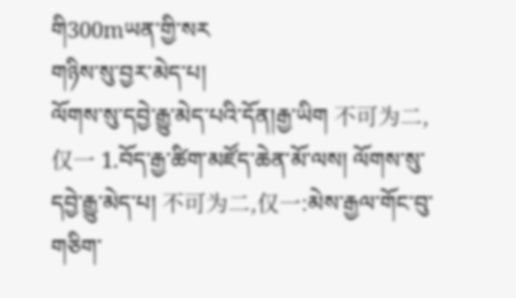གི300mཡན་གྱི་སར
གཉིས་སུ་བྱར་མེད་པ།
ལོགས་སུ་དབྱེ་རྒྱུ་མེད་པའི་དོན།རྒྱ་ཡིག 不可为二,仅一 1.བོད་རྒྱ་ཚིག་མཛོད་ཆེན་མོ་ལས། ལོགས་སུ་དབྱེ་རྒྱུ་མེད་པ། 不可为二,仅一:མེས་རྒྱལ་གོང་བུ་གཅིག་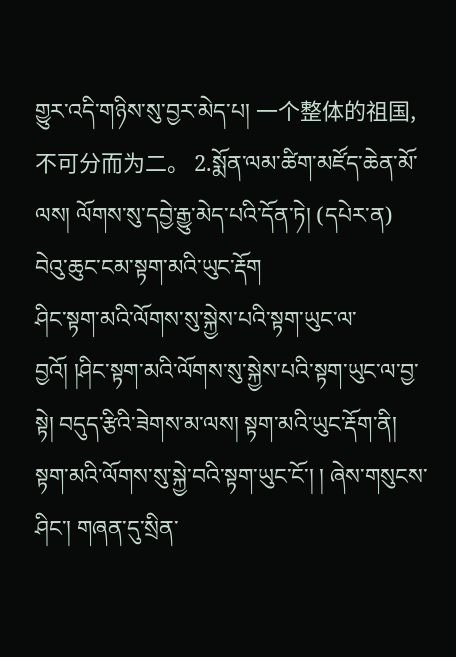གྱུར་འདི་གཉིས་སུ་བྱར་མེད་པ། 一个整体的祖国,不可分而为二。 2.སྨོན་ལམ་ཚིག་མཛོད་ཆེན་མོ་ལས། ལོགས་སུ་དབྱེ་རྒྱུ་མེད་པའི་དོན་ཏེ། (དཔེར་ན)
བེའུ་ཆུང་ངམ་སྟག་མའི་ཡུང་རྡོག
ཤིང་སྟག་མའི་ལོགས་སུ་སྐྱེས་པའི་སྟག་ཡུང་ལ་བྱའོ། །ཤིང་སྟག་མའི་ལོགས་སུ་སྐྱེས་པའི་སྟག་ཡུང་ལ་བྱ་སྟེ། བདུད་རྩིའི་ཟེགས་མ་ལས། སྟག་མའི་ཡུང་རྡོག་ནི། སྟག་མའི་ལོགས་སུ་སྐྱེ་བའི་སྟག་ཡུང་ངོ་། ། ཞེས་གསུངས་ཤིང་། གཞན་དུ་སྲིན་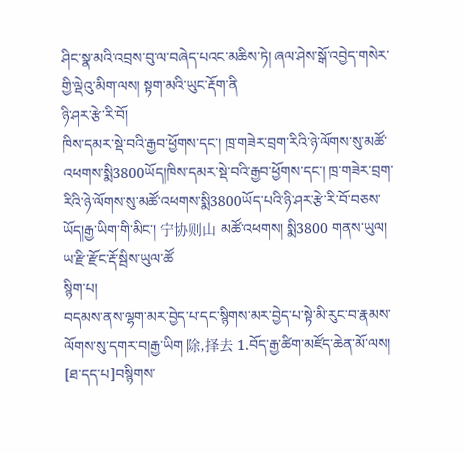ཤིང་སྣ་མའི་འབྲས་བུ་ལ་བཞེད་པའང་མཆིས་ཏེ། ཞལ་ཤེས་སྒོ་འབྱེད་གསེར་གྱི་ལྡེའུ་མིག་ལས། སྟག་མའི་ཡུང་རྡོག་ནི
ཉི་ཤར་རྩེ་རི་བོ།
ཁིས་དམར་སྡེ་བའི་རྒྱབ་ཕྱོགས་དང་། ཁྲ་གཟེར་བྲག་རིའི་ཉེ་ལོགས་སུ་མཚོ་འཕགས་སྨི3800ཡོད།ཁིས་དམར་སྡེ་བའི་རྒྱབ་ཕྱོགས་དང་། ཁྲ་གཟེར་བྲག་རིའི་ཉེ་ལོགས་སུ་མཚོ་འཕགས་སྨི3800ཡོད་པའི་ཉི་ཤར་རྩེ་རི་བོ་བཅས་ཡོད།རྒྱ་ཡིག་གི་མིང་། 宁协则山 མཚོ་འཕགས། སྨི3800 གནས་ཡུལ། ཡ་རྫི་རྫོང་རྡོ་སྦིས་ཡུལ་ཚོ
སྙིག་པ།
བདམས་ནས་ལྷག་མར་བྱེད་པ་དང་སྙིགས་མར་བྱེད་པ་སྟེ་མི་རུང་བ་རྣམས་ལོགས་སུ་དགར་བ།རྒྱ་ཡིག 除,择去 1.བོད་རྒྱ་ཚིག་མཛོད་ཆེན་མོ་ལས། [ཐ་དད་པ]བསྙིགས་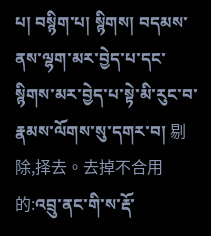པ། བསྙིག་པ། སྙིགས། བདམས་ནས་ལྷག་མར་བྱེད་པ་དང་སྙིགས་མར་བྱེད་པ་སྟེ་མི་རུང་བ་རྣམས་ལོགས་སུ་དགར་བ། 剔除,择去。去掉不合用的:འབྲུ་ནང་གི་ས་རྡོ་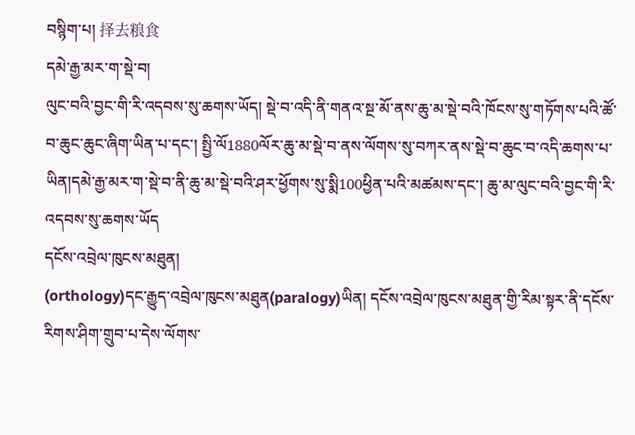བསྙིག་པ། 择去粮食
དམེ་རྒྱ་མར་ག་སྡེ་བ།
ལུང་བའི་བྱང་གི་རི་འདབས་སུ་ཆགས་ཡོད། སྡེ་བ་འདི་ནི་གནའ་སྔ་མོ་ནས་ཆུ་མ་སྡེ་བའི་ཁོངས་སུ་གཏོགས་པའི་ཚོ་བ་ཆུང་ཆུང་ཞིག་ཡིན་པ་དང་། སྤྱི་ལོ1880ལོར་ཆུ་མ་སྡེ་བ་ནས་ལོགས་སུ་བཀར་ནས་སྡེ་བ་ཆུང་བ་འདི་ཆགས་པ་ཡིན།དམེ་རྒྱ་མར་ག་སྡེ་བ་ནི་ཆུ་མ་སྡེ་བའི་ཤར་ཕྱོགས་སུ་སྨི100ཕྱིན་པའི་མཚམས་དང་། ཆུ་མ་ལུང་བའི་བྱང་གི་རི་འདབས་སུ་ཆགས་ཡོད
དངོས་འབྲེལ་ཁུངས་མཐུན།
(orthology)དང་རྒྱུད་འབྲེལ་ཁུངས་མཐུན(paralogy)ཡིན། དངོས་འབྲེལ་ཁུངས་མཐུན་གྱི་རིམ་སྟར་ནི་དངོས་རིགས་ཤིག་གྲུབ་པ་དེས་ལོགས་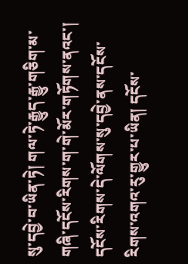སུ་དབྱེ་བ་ཡིན་ཏེ། གལ་ཏེ་རྒྱུད་རྒྱུ་གཅིག་མ་གཞི་དངོས་རིགས་ག་གེ་མོར་གཏོགས་ནའང་། དངོས་རིགས་དེ་ལོགས་སུ་དབྱེ་ནས་དངོས་རིགས་འགའ་རུ་གྱུར་པ་ཡིན། དངོས་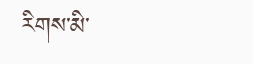རིགས་མི་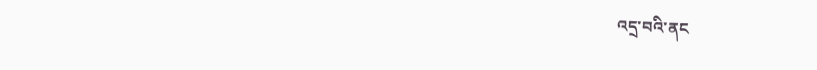འདྲ་བའི་ནང